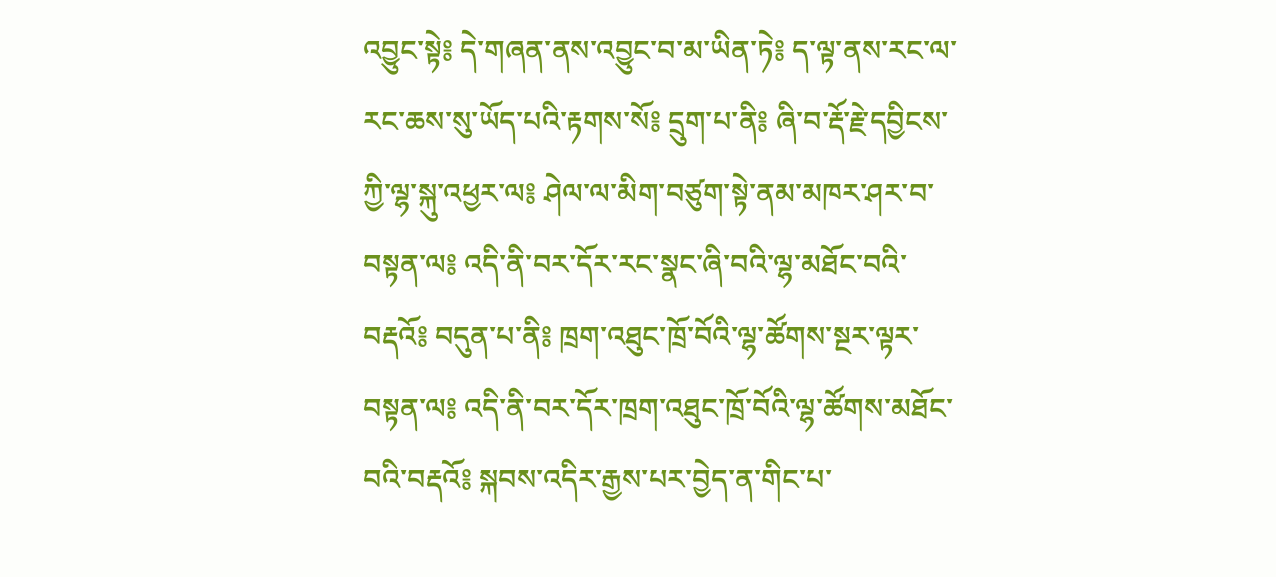འབྱུང་སྟེ༔ དེ་གཞན་ནས་འབྱུང་བ་མ་ཡིན་ཏེ༔ ད་ལྟ་ནས་རང་ལ་རང་ཆས་སུ་ཡོད་པའི་རྟགས་སོ༔ དྲུག་པ་ནི༔ ཞི་བ་རྡོ་རྗེ་དབྱིངས་ཀྱི་ལྷ་སྐུ་འཕྱར་ལ༔ ཤེལ་ལ་མིག་བཙུག་སྟེ་ནམ་མཁར་ཤར་བ་བསྟན་ལ༔ འདི་ནི་བར་དོར་རང་སྣང་ཞི་བའི་ལྷ་མཐོང་བའི་བརྡའོ༔ བདུན་པ་ནི༔ ཁྲག་འཐུང་ཁྲོ་བོའི་ལྷ་ཚོགས་སྔར་ལྟར་བསྟན་ལ༔ འདི་ནི་བར་དོར་ཁྲག་འཐུང་ཁྲོ་བོའི་ལྷ་ཚོགས་མཐོང་བའི་བརྡའོ༔ སྐབས་འདིར་རྒྱས་པར་བྱེད་ན་གིང་པ་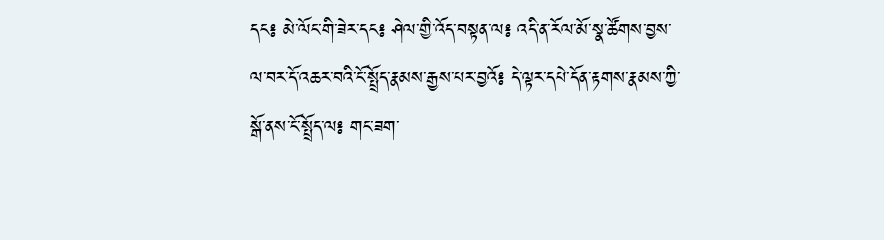དང༔ མེ་ལོང་གི་ཟེར་དང༔ ཤེལ་གྱི་འོད་བསྟན་ལ༔ འདི་ན་རོལ་མོ་སྣ་ཚོགས་བྱས་ལ་བར་དོ་འཆར་བའི་ངོ་སྤྲོད་རྣམས་རྒྱས་པར་བྱའོ༔ དེ་ལྟར་དཔེ་དོན་རྟགས་རྣམས་ཀྱི་སྒོ་ནས་ངོ་སྤྲོད་ལ༔ གང་ཟག་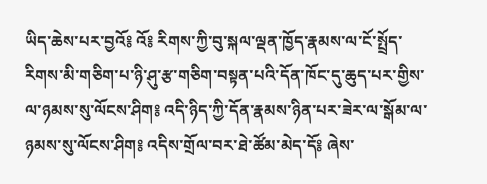ཡིད་ཆེས་པར་བྱའོ༔ འོ༔ རིགས་ཀྱི་བུ་སྐལ་ལྡན་ཁྱོད་རྣམས་ལ་ངོ་སྤྲོད་རིགས་མི་གཅིག་པ་ཉི་ཤུ་རྩ་གཅིག་བསྟན་པའི་དོན་ཁོང་དུ་ཆུད་པར་གྱིས་ལ་ཉམས་སུ་ལོངས་ཤིག༔ འདི་ཉིད་ཀྱི་དོན་རྣམས་ཉིན་པར་ཟེར་ལ་སྒོམ་ལ་ཉམས་སུ་ལོངས་ཤིག༔ འདིས་གྲོལ་བར་ཐེ་ཚོམ་མེད་དོ༔ ཞེས་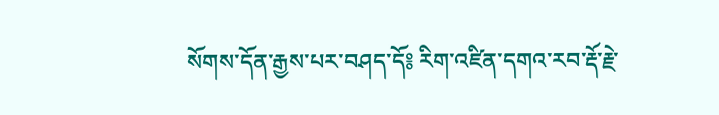སོགས་དོན་རྒྱས་པར་བཤད་དོ༔ རིག་འཛིན་དགའ་རབ་རྡོ་རྗེ་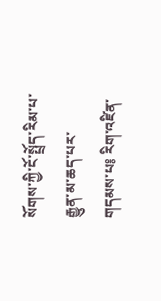སོགས་ཀྱི་ངོ་སྤྲོད་རིམ་པ་རྒྱུན་མ་ཆད་པར་གདམས་པ༔ རིག་འཛིན་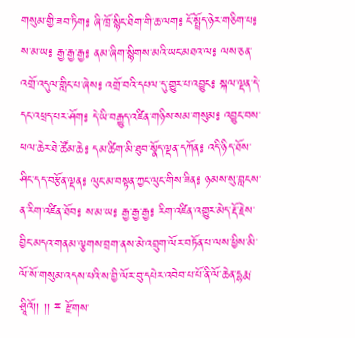གསུམ་གྱི་ཟབ་ཏིག༔ ཞི་ཁྲོ་སྙིང་ཐིག་གི་ཆ་ལག༔ ངོ་སྤྲོད་ཉེར་གཅིག་པ༔ ས་མ་ཡ༔ རྒྱ་རྒྱ་རྒྱ༔ ནམ་ཞིག་སྙིགས་མའི་ཡང་མཐའ་ལ༔ ལས་ཅན་འགྲོ་འདུལ་གླིང་པ་ཞེས༔ འགྲོ་བའི་དཔལ་དུ་གྱུར་པ་འབྱུང༔ སྐལ་ལྡན་དེ་དང་འཕྲད་པར་ཤོག༔ དེ་ཡི་བརྒྱུད་འཛིན་གཉིས་སམ་གསུམ༔ འབྱུང་བས་ཕལ་ཆེར་ཐེ་ཚོམ་ཆེ༔ དམ་ཚིག་མི་ཐུབ་སྣོད་ལྡན་དཀོན༔ འདི་ཉིད་ཐོས་ཤིང་དད་བརྩོན་ལྡན༔ ལུང་མ་བསྟན་ཀྱང་ལུང་གིས་ཟིན༔ ཉམས་སུ་བླངས་ན་རིག་འཛིན་ཐོབ༔ ས་མ་ཡ༔ རྒྱ་རྒྱ་རྒྱ༔ རིག་འཛིན་འགྱུར་མེད་རྡོ་རྗེས་བྱིང་མདའ་གནམ་ལྕགས་བྲག་ནས་མེ་འབྲུག་ལོར་བཏོན་པ་ལས་ཕྱིས་མི་ལོ་སོ་གསུམ་འདས་པའི་ས་བྱི་ལོར་བུ་དཔེར་འབེབ་པ་པོ་ནི་ལོ་ཆེན་དྷརྨ་ཤྲཱིའོ།། །། ྈ རྫོགས་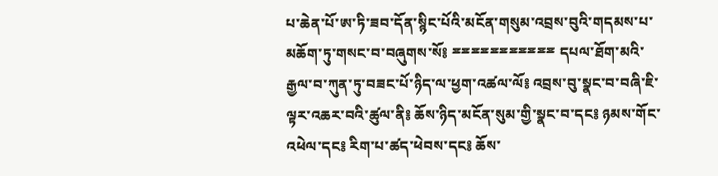པ་ཆེན་པོ་ཨ་ཏི་ཟབ་དོན་སྙིང་པོའི་མངོན་གསུམ་འབྲས་བུའི་གདམས་པ་མཆོག་ཏུ་གསང་བ་བཞུགས་སོ༔ ྈྈྈྈྈྈྈྈྈྈྈ དཔལ་ཐོག་མའི་རྒྱལ་བ་ཀུན་ཏུ་བཟང་པོ་ཉིད་ལ་ཕྱག་འཚལ་ལོ༔ འབྲས་བུ་སྣང་བ་བཞི་ཇི་ལྟར་འཆར་བའི་ཚུལ་ནི༔ ཆོས་ཉིད་མངོན་སུམ་གྱི་སྣང་བ་དང༔ ཉམས་གོང་འཕེལ་དང༔ རིག་པ་ཚད་ཕེབས་དང༔ ཆོས་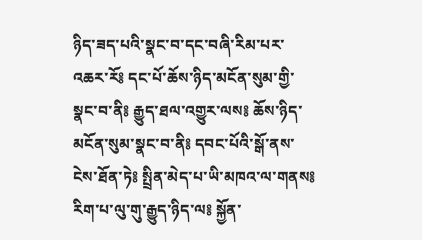ཉིད་ཟད་པའི་སྣང་བ་དང་བཞི་རིམ་པར་འཆར་རོ༔ དང་པོ་ཆོས་ཉིད་མངོན་སུམ་གྱི་སྣང་བ་ནི༔ རྒྱུད་ཐལ་འགྱུར་ལས༔ ཆོས་ཉིད་མངོན་སུམ་སྣང་བ་ནི༔ དབང་པོའི་སྒོ་ནས་ངེས་ཐོན་ཏེ༔ སྤྲིན་མེད་པ་ཡི་མཁའ་ལ་གནས༔ རིག་པ་ལུ་གུ་རྒྱུད་ཉིད་ལ༔ སྐྱོན་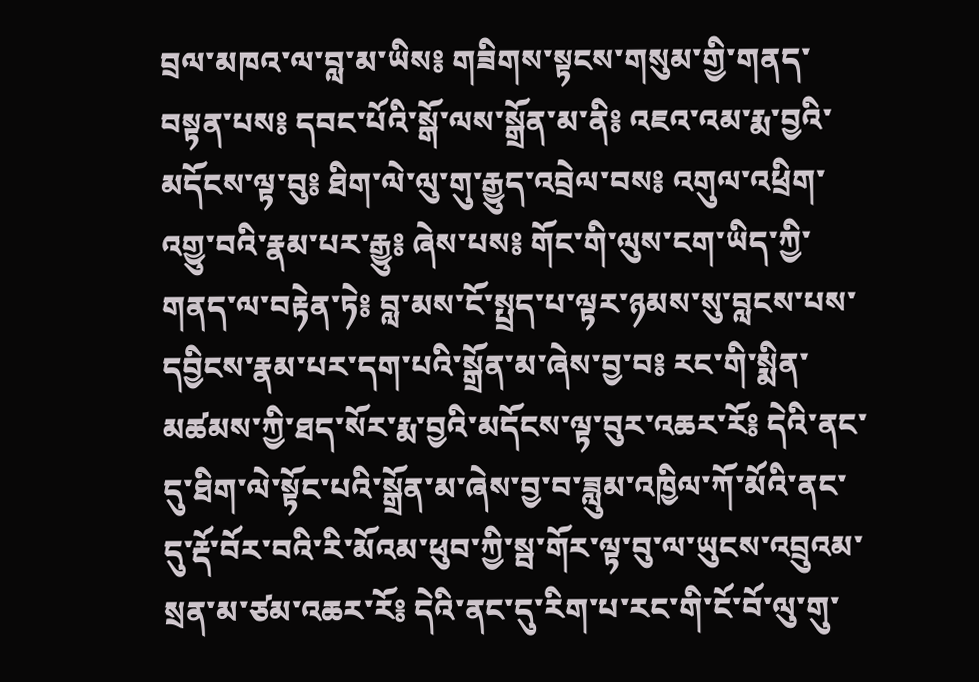བྲལ་མཁའ་ལ་བླ་མ་ཡིས༔ གཟིགས་སྟངས་གསུམ་གྱི་གནད་བསྟན་པས༔ དབང་པོའི་སྒོ་ལས་སྒྲོན་མ་ནི༔ འཇའ་འམ་རྨ་བྱའི་མདོངས་ལྟ་བུ༔ ཐིག་ལེ་ལུ་གུ་རྒྱུད་འབྲེལ་བས༔ འགུལ་འཕྲིག་འགྱུ་བའི་རྣམ་པར་རྒྱུ༔ ཞེས་པས༔ གོང་གི་ལུས་ངག་ཡིད་ཀྱི་གནད་ལ་བརྟེན་ཏེ༔ བླ་མས་ངོ་སྤྲད་པ་ལྟར་ཉམས་སུ་བླངས་པས་དབྱིངས་རྣམ་པར་དག་པའི་སྒྲོན་མ་ཞེས་བྱ་བ༔ རང་གི་སྨིན་མཚམས་ཀྱི་ཐད་སོར་རྨ་བྱའི་མདོངས་ལྟ་བུར་འཆར་རོ༔ དེའི་ནང་དུ་ཐིག་ལེ་སྟོང་པའི་སྒྲོན་མ་ཞེས་བྱ་བ་ཟླུམ་འཁྱིལ་ཀོ་མོའི་ནང་དུ་རྡོ་བོར་བའི་རི་མོའམ་ཕུབ་ཀྱི་སྦ་གོར་ལྟ་བུ་ལ་ཡུངས་འབྲུའམ་སྲན་མ་ཙམ་འཆར་རོ༔ དེའི་ནང་དུ་རིག་པ་རང་གི་ངོ་བོ་ལུ་གུ་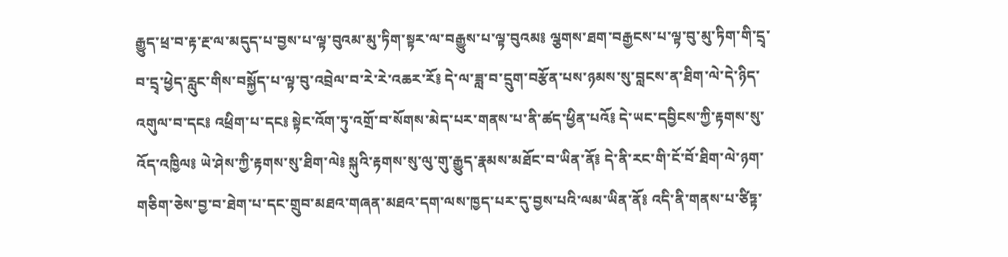རྒྱུད་ཕྲ་བ་རྟ་རྔ་ལ་མདུད་པ་བྱས་པ་ལྟ་བུའམ་མུ་ཏིག་སྟར་ལ་བརྒྱུས་པ་ལྟ་བུའམ༔ ལྕགས་ཐག་བརྒྱངས་པ་ལྟ་བུ་མུ་ཏིག་གི་དྲྭ་བ་དྲྭ་ཕྱེད་རླུང་གིས་བསྐྱོད་པ་ལྟ་བུ་འབྲེལ་བ་རེ་རེ་འཆར་རོ༔ དེ་ལ་ཟླ་བ་དྲུག་བརྩོན་པས་ཉམས་སུ་བླངས་ན་ཐིག་ལེ་དེ་ཉིད་འགུལ་བ་དང༔ འཕྲིག་པ་དང༔ སྟེང་འོག་ཏུ་འགྲོ་བ་སོགས་མེད་པར་གནས་པ་ནི་ཚད་ཕྱིན་པའོ༔ དེ་ཡང་དབྱིངས་ཀྱི་རྟགས་སུ་འོད་འཁྱིལ༔ ཡེ་ཤེས་ཀྱི་རྟགས་སུ་ཐིག་ལེ༔ སྐུའི་རྟགས་སུ་ལུ་གུ་རྒྱུད་རྣམས་མཐོང་བ་ཡིན་ནོ༔ དེ་ནི་རང་གི་ངོ་བོ་ཐིག་ལེ་ཉག་གཅིག་ཅེས་བྱ་བ་ཐེག་པ་དང་གྲུབ་མཐའ་གཞན་མཐའ་དག་ལས་ཁྱད་པར་དུ་བྱས་པའི་ལམ་ཡིན་ནོ༔ འདི་ནི་གནས་པ་ཙིཏྟ་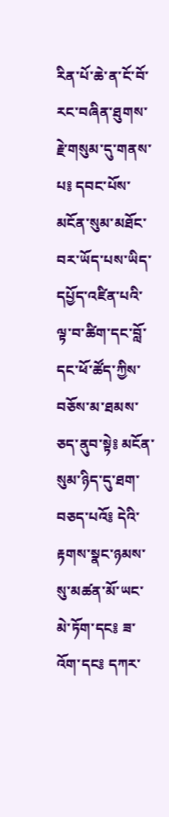རིན་པོ་ཆེ་ན་ངོ་བོ་རང་བཞིན་ཐུགས་རྗེ་གསུམ་དུ་གནས་པ༔ དབང་པོས་མངོན་སུམ་མཐོང་བར་ཡོད་པས་ཡིད་དཔྱོད་འཛིན་པའི་ལྟ་བ་ཚིག་དང་བློ་དང་ཕོ་ཚོད་ཀྱིས་བཅོས་མ་ཐམས་ཅད་ནུབ་སྟེ༔ མངོན་སུམ་ཉིད་དུ་ཐག་བཅད་པའོ༔ དེའི་རྟགས་སྣང་ཉམས་སུ་མཚན་མོ་ཡང་མེ་ཏོག་དང༔ ཟ་འོག་དང༔ དཀར་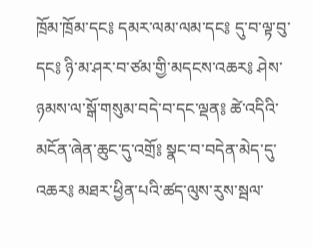ཁྲོམ་ཁྲོམ་དང༔ དམར་ལམ་ལམ་དང༔ དུ་བ་ལྟ་བུ་དང༔ ཉི་མ་ཤར་བ་ཙམ་གྱི་མདངས་འཆར༔ ཤེས་ཉམས་ལ་སྒོ་གསུམ་བདེ་བ་དང་ལྡན༔ ཚེ་འདིའི་མངོན་ཞེན་ཆུང་དུ་འགྲོ༔ སྣང་བ་བདེན་མེད་དུ་འཆར༔ མཐར་ཕྱིན་པའི་ཚད་ལུས་རུས་སྦལ་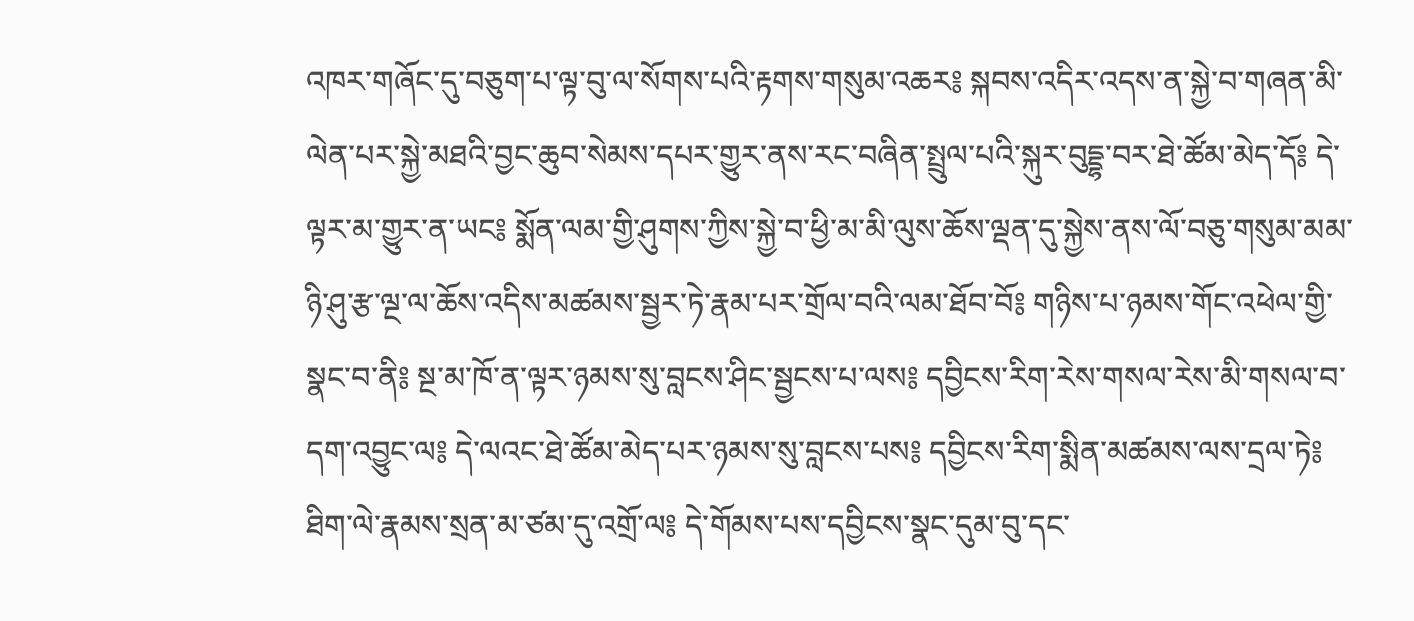འཁར་གཞོང་དུ་བཅུག་པ་ལྟ་བུ་ལ་སོགས་པའི་རྟགས་གསུམ་འཆར༔ སྐབས་འདིར་འདས་ན་སྐྱེ་བ་གཞན་མི་ལེན་པར་སྐྱེ་མཐའི་བྱང་ཆུབ་སེམས་དཔར་གྱུར་ནས་རང་བཞིན་སྤྲུལ་པའི་སྐུར་བུདྡྷ་བར་ཐེ་ཚོམ་མེད་དོ༔ དེ་ལྟར་མ་གྱུར་ན་ཡང༔ སྨོན་ལམ་གྱི་ཤུགས་ཀྱིས་སྐྱེ་བ་ཕྱི་མ་མི་ལུས་ཆོས་ལྡན་དུ་སྐྱེས་ནས་ལོ་བཅུ་གསུམ་མམ་ཉི་ཤུ་རྩ་ལྔ་ལ་ཆོས་འདིས་མཚམས་སྦྱར་ཏེ་རྣམ་པར་གྲོལ་བའི་ལམ་ཐོབ་བོ༔ གཉིས་པ་ཉམས་གོང་འཕེལ་གྱི་སྣང་བ་ནི༔ སྔ་མ་ཁོ་ན་ལྟར་ཉམས་སུ་བླངས་ཤིང་སྦྱངས་པ་ལས༔ དབྱིངས་རིག་རེས་གསལ་རེས་མི་གསལ་བ་དག་འབྱུང་ལ༔ དེ་ལའང་ཐེ་ཚོམ་མེད་པར་ཉམས་སུ་བླངས་པས༔ དབྱིངས་རིག་སྨིན་མཚམས་ལས་དྲལ་ཏེ༔ ཐིག་ལེ་རྣམས་སྲན་མ་ཙམ་དུ་འགྲོ་ལ༔ དེ་གོམས་པས་དབྱིངས་སྣང་དུམ་བུ་དང་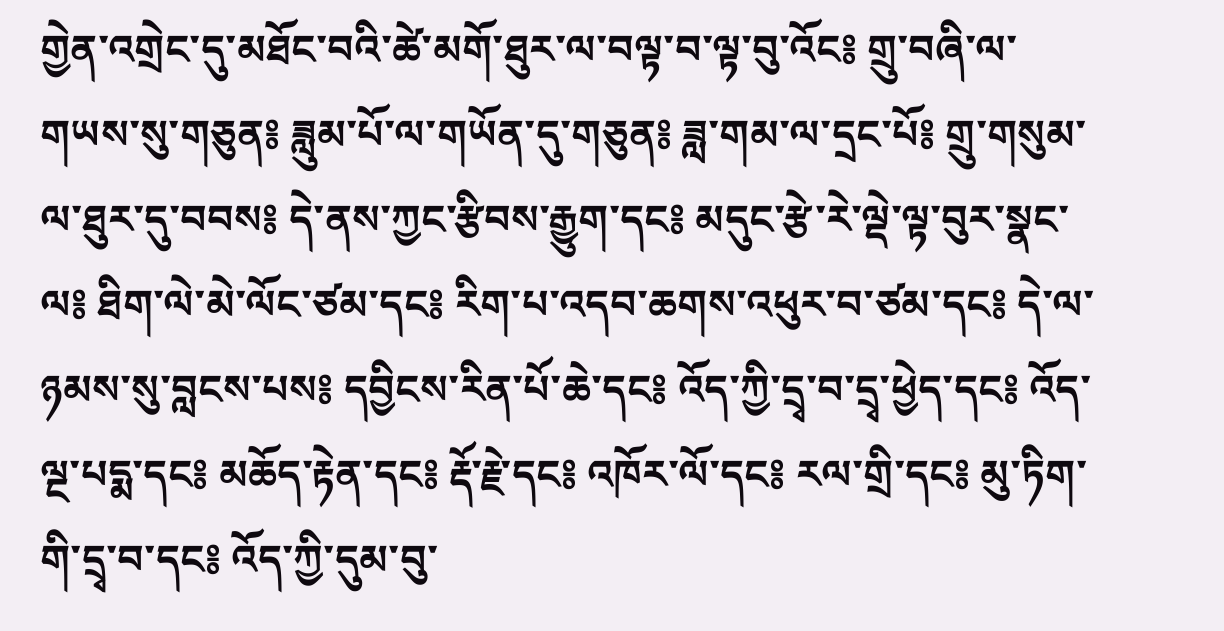གྱེན་འགྲེང་དུ་མཐོང་བའི་ཚེ་མགོ་ཐུར་ལ་བལྟ་བ་ལྟ་བུ་འོང༔ གྲུ་བཞི་ལ་གཡས་སུ་གཅུན༔ ཟླུམ་པོ་ལ་གཡོན་དུ་གཅུན༔ ཟླ་གམ་ལ་དྲང་པོ༔ གྲུ་གསུམ་ལ་ཐུར་དུ་བབས༔ དེ་ནས་ཀྱང་རྩིབས་རྒྱུག་དང༔ མདུང་རྩེ་རེ་ལྡེ་ལྟ་བུར་སྣང་ལ༔ ཐིག་ལེ་མེ་ལོང་ཙམ་དང༔ རིག་པ་འདབ་ཆགས་འཕུར་བ་ཙམ་དང༔ དེ་ལ་ཉམས་སུ་བླངས་པས༔ དབྱིངས་རིན་པོ་ཆེ་དང༔ འོད་ཀྱི་དྲྭ་བ་དྲྭ་ཕྱེད་དང༔ འོད་ལྔ་པདྨ་དང༔ མཆོད་རྟེན་དང༔ རྡོ་རྗེ་དང༔ འཁོར་ལོ་དང༔ རལ་གྲི་དང༔ མུ་ཏིག་གི་དྲྭ་བ་དང༔ འོད་ཀྱི་དུམ་བུ་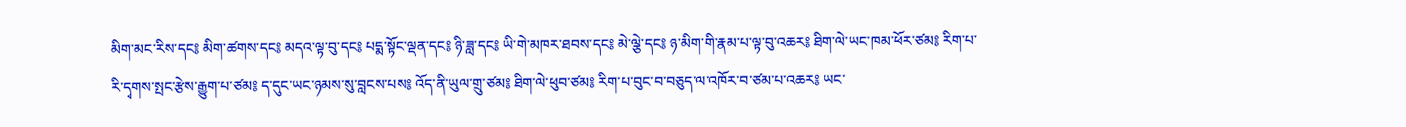མིག་མང་རིས་དང༔ མིག་ཚགས་དང༔ མདའ་ལྟ་བུ་དང༔ པདྨ་སྟོང་ལྡན་དང༔ ཉི་ཟླ་དང༔ ཡི་གེ་མཁར་ཐབས་དང༔ མེ་ལྕེ་དང༔ ཉ་མིག་གི་རྣམ་པ་ལྟ་བུ་འཆར༔ ཐིག་ལེ་ཡང་ཁམ་ཕོར་ཙམ༔ རིག་པ་རི་དྭགས་སྤང་རྩེས་རྒྱུག་པ་ཙམ༔ ད་དུང་ཡང་ཉམས་སུ་བླངས་པས༔ འོད་ནི་ཡུལ་གྲུ་ཙམ༔ ཐིག་ལེ་ཕུབ་ཙམ༔ རིག་པ་བུང་བ་བཅུད་ལ་འཁོར་བ་ཙམ་པ་འཆར༔ ཡང་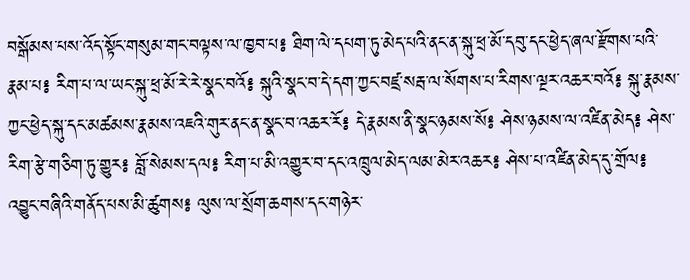བསྒོམས་པས་འོད་སྟོང་གསུམ་གང་བལྟས་ལ་ཁྱབ་པ༔ ཐིག་ལེ་དཔག་ཏུ་མེད་པའི་ནང་ན་སྐུ་ཕྲ་མོ་དབུ་དང་ཕྱེད་ཞལ་རྫོགས་པའི་རྣམ་པ༔ རིག་པ་ལ་ཡང་སྐུ་ཕྲ་མོ་རེ་རེ་སྣང་བའོ༔ སྐུའི་སྣང་བ་དེ་དག་ཀྱང་བཛྲ་སརྦ་ལ་སོགས་པ་རིགས་ལྔར་འཆར་བའོ༔ སྐུ་རྣམས་ཀྱང་ཕྱེད་སྐུ་དང་མཚམས་རྣམས་འཇའི་གུར་ནང་ན་སྣང་བ་འཆར་རོ༔ དེ་རྣམས་ནི་སྣང་ཉམས་སོ༔ ཤེས་ཉམས་ལ་འཛིན་མེད༔ ཤེས་རིག་རྩེ་གཅིག་ཏུ་གྱུར༔ བློ་སེམས་དལ༔ རིག་པ་མི་འགྱུར་བ་དང་འཁྲུལ་མེད་ལམ་མེར་འཆར༔ ཤེས་པ་འཛིན་མེད་དུ་གྲོལ༔ འབྱུང་བཞིའི་གནོད་པས་མི་ཚུགས༔ ལུས་ལ་སྲོག་ཆགས་དང་གཉེར་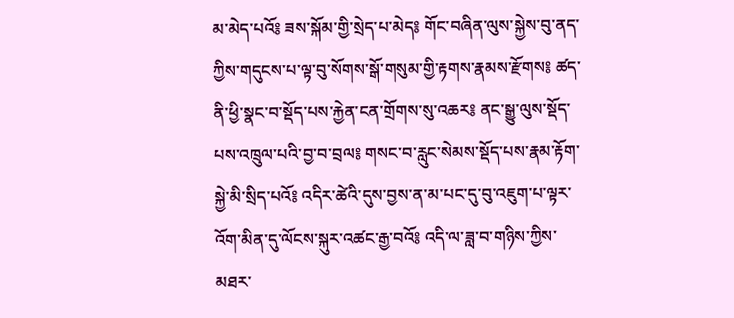མ་མེད་པའོ༔ ཟས་སྐོམ་གྱི་སྲེད་པ་མེད༔ གོང་བཞིན་ལུས་སྐྱེས་བུ་ནད་ཀྱིས་གདུངས་པ་ལྟ་བུ་སོགས་སྒོ་གསུམ་གྱི་རྟགས་རྣམས་རྫོགས༔ ཚད་ནི་ཕྱི་སྣང་བ་སྡོད་པས་རྐྱེན་ངན་གྲོགས་སུ་འཆར༔ ནང་སྒྱུ་ལུས་སྡོད་པས་འཁྲུལ་པའི་བྱ་བ་བྲལ༔ གསང་བ་རླུང་སེམས་སྡོད་པས་རྣམ་རྟོག་སྐྱེ་མི་སྲིད་པའོ༔ འདིར་ཚེའི་དུས་བྱས་ན་མ་པང་དུ་བུ་འཇུག་པ་ལྟར་འོག་མིན་དུ་ལོངས་སྐུར་འཚང་རྒྱ་བའོ༔ འདི་ལ་ཟླ་བ་གཉིས་ཀྱིས་མཐར་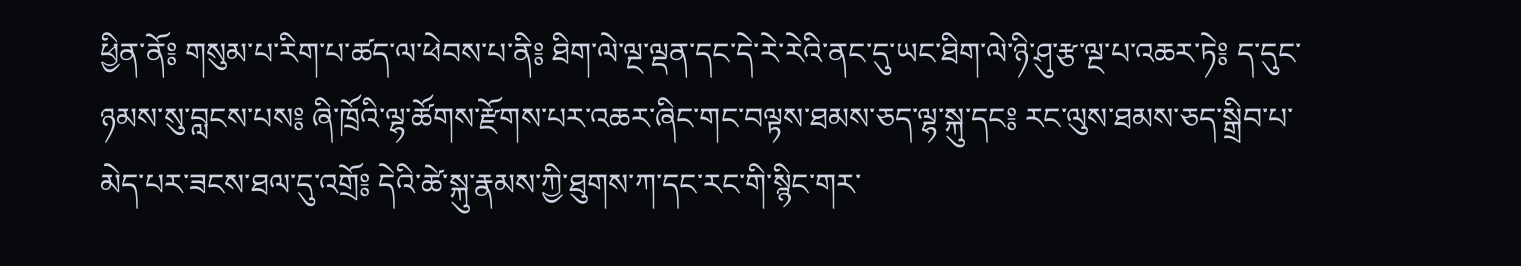ཕྱིན་ནོ༔ གསུམ་པ་རིག་པ་ཚད་ལ་ཕེབས་པ་ནི༔ ཐིག་ལེ་ལྔ་ལྡན་དང་དེ་རེ་རེའི་ནང་དུ་ཡང་ཐིག་ལེ་ཉི་ཤུ་རྩ་ལྔ་པ་འཆར་ཏེ༔ ད་དུང་ཉམས་སུ་བླངས་པས༔ ཞི་ཁྲོའི་ལྷ་ཚོགས་རྫོགས་པར་འཆར་ཞིང་གང་བལྟས་ཐམས་ཅད་ལྷ་སྐུ་དང༔ རང་ལུས་ཐམས་ཅད་སྒྲིབ་པ་མེད་པར་ཟངས་ཐལ་དུ་འགྲོ༔ དེའི་ཚེ་སྐུ་རྣམས་ཀྱི་ཐུགས་ཀ་དང་རང་གི་སྙིང་གར་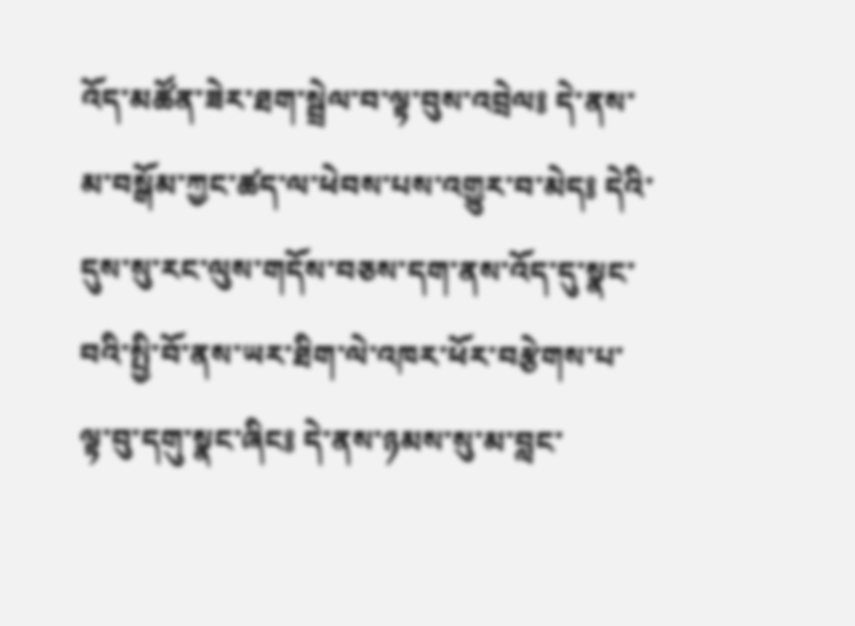འོད་མཚོན་ཟེར་ཐག་སྦྲེལ་བ་ལྟ་བུས་འབྲེལ༔ དེ་ནས་མ་བསྒོམ་ཀྱང་ཚད་ལ་ཕེབས་པས་འགྱུར་བ་མེད༔ དེའི་དུས་སུ་རང་ལུས་གདོས་བཅས་དག་ནས་འོད་དུ་སྣང་བའི་སྤྱི་བོ་ནས་ཡར་ཐིག་ལེ་འཁར་ཕོར་བརྩེགས་པ་ལྟ་བུ་དགུ་སྣང་ཞིང༔ དེ་ནས་ཉམས་སུ་མ་བླང་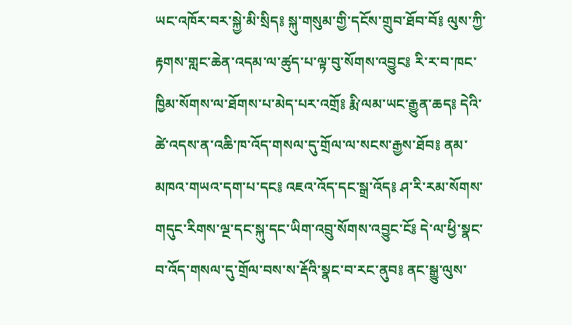ཡང་འཁོར་བར་སྐྱེ་མི་སྲིད༔ སྐུ་གསུམ་གྱི་དངོས་གྲུབ་ཐོབ་བོ༔ ལུས་ཀྱི་རྟགས་གླང་ཆེན་འདམ་ལ་ཚུད་པ་ལྟ་བུ་སོགས་འབྱུང༔ རི་ར་བ་ཁང་ཁྱིམ་སོགས་ལ་ཐོགས་པ་མེད་པར་འགྲོ༔ རྨི་ལམ་ཡང་རྒྱུན་ཆད༔ དེའི་ཚེ་འདས་ན་འཆི་ཁ་འོད་གསལ་དུ་གྲོལ་ལ་སངས་རྒྱས་ཐོབ༔ ནམ་མཁའ་གཡའ་དག་པ་དང༔ འཇའ་འོད་དང་སྒྲ་འོད༔ ཤ་རི་རམ་སོགས་གདུང་རིགས་ལྔ་དང་སྐུ་དང་ཡིག་འབྲུ་སོགས་འབྱུང་ངོ༔ དེ་ལ་ཕྱི་སྣང་བ་འོད་གསལ་དུ་གྲོལ་བས་ས་རྡོའི་སྣང་བ་རང་ནུབ༔ ནང་སྒྱུ་ལུས་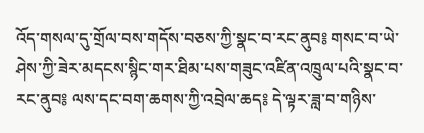འོད་གསལ་དུ་གྲོལ་བས་གདོས་བཅས་ཀྱི་སྣང་བ་རང་ནུབ༔ གསང་བ་ཡེ་ཤེས་ཀྱི་ཟེར་མདངས་སྙིང་གར་ཐིམ་པས་གཟུང་འཛིན་འཁྲུལ་པའི་སྣང་བ་རང་ནུབ༔ ལས་དང་བག་ཆགས་ཀྱི་འབྲེལ་ཆད༔ དེ་ལྟར་ཟླ་བ་གཉིས་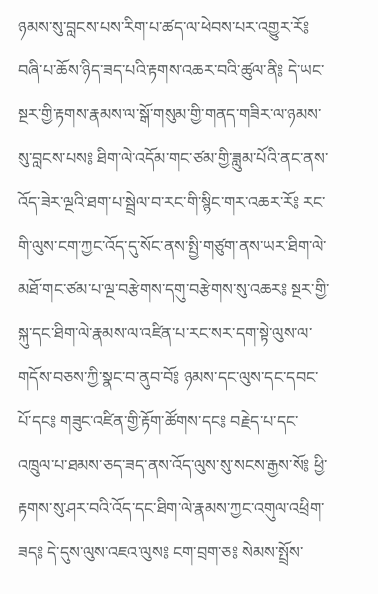ཉམས་སུ་བླངས་པས་རིག་པ་ཚད་ལ་ཕེབས་པར་འགྱུར་རོ༔ བཞི་པ་ཆོས་ཉིད་ཟད་པའི་རྟགས་འཆར་བའི་ཚུལ་ནི༔ དེ་ཡང་སྔར་གྱི་རྟགས་རྣམས་ལ་སྒོ་གསུམ་གྱི་གནད་གཟིར་ལ་ཉམས་སུ་བླངས་པས༔ ཐིག་ལེ་འདོམ་གང་ཙམ་གྱི་ཟླུམ་པོའི་ནང་ནས་འོད་ཟེར་ལྔའི་ཐག་པ་སྦྲེལ་བ་རང་གི་སྙིང་གར་འཆར་རོ༔ རང་གི་ལུས་ངག་ཀྱང་འོད་དུ་སོང་ནས་སྤྱི་གཙུག་ནས་ཡར་ཐིག་ལེ་མཐོ་གང་ཙམ་པ་ལྔ་བརྩེགས་དགུ་བརྩེགས་སུ་འཆར༔ སྔར་གྱི་སྐུ་དང་ཐིག་ལེ་རྣམས་ལ་འཛིན་པ་རང་སར་དག་སྟེ་ལུས་ལ་གདོས་བཅས་ཀྱི་སྣང་བ་ནུབ་བོ༔ ཉམས་དང་ལུས་དང་དབང་པོ་དང༔ གཟུང་འཛིན་གྱི་རྟོག་ཚོགས་དང༔ བརྗེད་པ་དང་འཁྲུལ་པ་ཐམས་ཅད་ཟད་ནས་འོད་ལུས་སུ་སངས་རྒྱས་སོ༔ ཕྱི་རྟགས་སུ་ཤར་བའི་འོད་དང་ཐིག་ལེ་རྣམས་ཀྱང་འགུལ་འཕྲིག་ཟད༔ དེ་དུས་ལུས་འཇའ་ལུས༔ ངག་བྲག་ཅ༔ སེམས་སྤྲོས་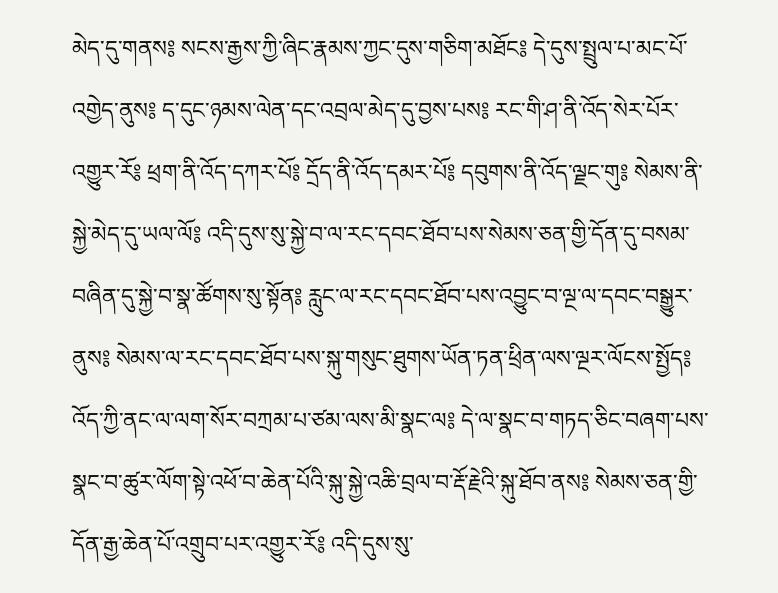མེད་དུ་གནས༔ སངས་རྒྱས་ཀྱི་ཞིང་རྣམས་ཀྱང་དུས་གཅིག་མཐོང༔ དེ་དུས་སྤྲུལ་པ་མང་པོ་འགྱེད་ནུས༔ ད་དུང་ཉམས་ལེན་དང་འབྲལ་མེད་དུ་བྱས་པས༔ རང་གི་ཤ་ནི་འོད་སེར་པོར་འགྱུར་རོ༔ ཕྲག་ནི་འོད་དཀར་པོ༔ དྲོད་ནི་འོད་དམར་པོ༔ དབུགས་ནི་འོད་ལྗང་གུ༔ སེམས་ནི་སྐྱེ་མེད་དུ་ཡལ་ལོ༔ འདི་དུས་སུ་སྐྱེ་བ་ལ་རང་དབང་ཐོབ་པས་སེམས་ཅན་གྱི་དོན་དུ་བསམ་བཞིན་དུ་སྐྱེ་བ་སྣ་ཚོགས་སུ་སྟོན༔ རླུང་ལ་རང་དབང་ཐོབ་པས་འབྱུང་བ་ལྔ་ལ་དབང་བསྒྱུར་ནུས༔ སེམས་ལ་རང་དབང་ཐོབ་པས་སྐུ་གསུང་ཐུགས་ཡོན་ཏན་ཕྲིན་ལས་ལྔར་ལོངས་སྤྱོད༔ འོད་ཀྱི་ནང་ལ་ལག་སོར་བཀྲམ་པ་ཙམ་ལས་མི་སྣང་ལ༔ དེ་ལ་སྣང་བ་གཏད་ཅིང་བཞག་པས་སྣང་བ་ཚུར་ལོག་སྟེ་འཕོ་བ་ཆེན་པོའི་སྐུ་སྐྱེ་འཆི་བྲལ་བ་རྡོ་རྗེའི་སྐུ་ཐོབ་ནས༔ སེམས་ཅན་གྱི་དོན་རྒྱ་ཆེན་པོ་འགྲུབ་པར་འགྱུར་རོ༔ འདི་དུས་སུ་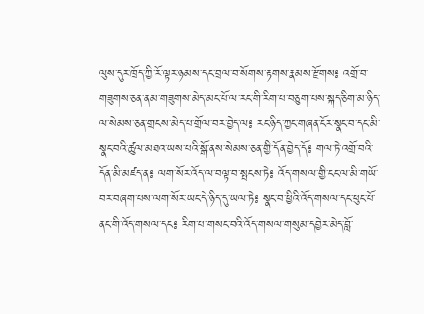ལུས་དུར་ཁྲོད་ཀྱི་རོ་ལྟར་ཉམས་དང་བྲལ་བ་སོགས་རྟགས་རྣམས་རྫོགས༔ འགྲོ་བ་གཟུགས་ཅན་ནམ་གཟུགས་མེད་མང་པོ་ལ་རང་གི་རིག་པ་བཅུག་པས་སྐད་ཅིག་མ་ཉིད་ལ་སེམས་ཅན་གྲངས་མེད་པ་གྲོལ་བར་བྱེད་ལ༔ རང་ཉིད་ཀྱང་གཞན་ངོར་སྣང་བ་དང་མི་སྣང་བའི་ཚུལ་མཐའ་ཡས་པའི་སྒོ་ནས་སེམས་ཅན་གྱི་དོན་བྱེད་དོ༔ གལ་ཏེ་འགྲོ་བའི་དོན་མི་མཛད་ན༔ ལག་སོར་འོད་ལ་བལྟ་བ་སྤངས་ཏེ༔ འོད་གསལ་གྱི་ངང་ལ་མི་གཡོ་བར་བཞག་པས་ལག་སོར་ཡང་དེ་ཉིད་དུ་ཡལ་ཏེ༔ སྣང་བ་ཕྱིའི་འོད་གསལ་དང་ཕུང་པོ་ནང་གི་འོད་གསལ་དང༔ རིག་པ་གསང་བའི་འོད་གསལ་གསུམ་དབྱེར་མེད་བློ་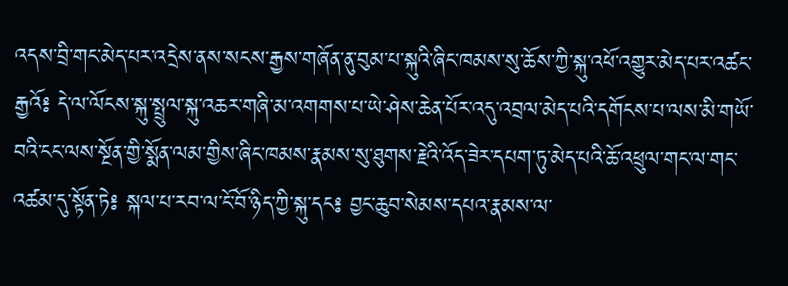འདས་བྲི་གང་མེད་པར་འདྲེས་ནས་སངས་རྒྱས་གཞོན་ནུ་བུམ་པ་སྐུའི་ཞིང་ཁམས་སུ་ཆོས་ཀྱི་སྐུ་འཕོ་འགྱུར་མེད་པར་འཚང་རྒྱའོ༔ དེ་ལ་ལོངས་སྐུ་སྤྲུལ་སྐུ་འཆར་གཞི་མ་འགགས་པ་ཡེ་ཤེས་ཆེན་པོར་འདུ་འབྲལ་མེད་པའི་དགོངས་པ་ལས་མི་གཡོ་བའི་ངང་ལས་སྔོན་གྱི་སྨོན་ལམ་གྱིས་ཞིང་ཁམས་རྣམས་སུ་ཐུགས་རྗེའི་འོད་ཟེར་དཔག་ཏུ་མེད་པའི་ཆོ་འཕྲུལ་གང་ལ་གང་འཚམ་དུ་སྟོན་ཏེ༔ སྐལ་པ་རབ་ལ་ངོ་བོ་ཉིད་ཀྱི་སྐུ་དང༔ བྱང་ཆུབ་སེམས་དཔའ་རྣམས་ལ་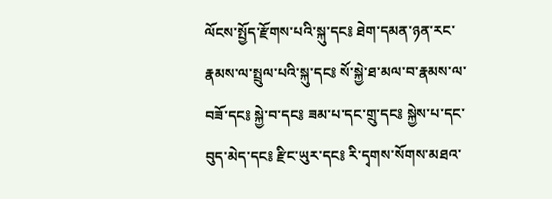ལོངས་སྤྱོད་རྫོགས་པའི་སྐུ་དང༔ ཐེག་དམན་ཉན་རང་རྣམས་ལ་སྤྲུལ་པའི་སྐུ་དང༔ སོ་སྐྱེ་ཐ་མལ་བ་རྣམས་ལ་བཟོ་དང༔ སྐྱེ་བ་དང༔ ཟམ་པ་དང་གྲུ་དང༔ སྐྱེས་པ་དང་བུད་མེད་དང༔ རྫིང་ཡུར་དང༔ རི་དྭགས་སོགས་མཐའ་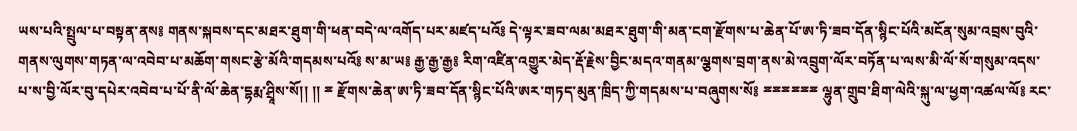ཡས་པའི་སྤྲུལ་པ་བསྟན་ནས༔ གནས་སྐབས་དང་མཐར་ཐུག་གི་ཕན་བདེ་ལ་འགོད་པར་མཛད་པའོ༔ དེ་ལྟར་ཟབ་ལམ་མཐར་ཐུག་གི་མན་ངག་རྫོགས་པ་ཆེན་པོ་ཨ་ཏི་ཟབ་དོན་སྙིང་པོའི་མངོན་སུམ་འབྲས་བུའི་གནས་ལུགས་གཏན་ལ་འབེབ་པ་མཆོག་གསང་རྩེ་མོའི་གདམས་པའོ༔ ས་མ་ཡ༔ རྒྱ་རྒྱ་རྒྱ༔ རིག་འཛིན་འགྱུར་མེད་རྡོ་རྗེས་བྱིང་མདའ་གནམ་ལྕགས་བྲག་ནས་མེ་འབྲུག་ལོར་བཏོན་པ་ལས་མི་ལོ་སོ་གསུམ་འདས་པ་ས་བྱི་ལོར་བུ་དཔེར་འབེབ་པ་པོ་ནི་ལོ་ཆེན་དྷརྨ་ཤྲཱིས་སོ།། །། ྈ རྫོགས་ཆེན་ཨ་ཏི་ཟབ་དོན་སྙིང་པོའི་ཨར་གཏད་མུན་ཁྲིད་ཀྱི་གདམས་པ་བཞུགས་སོ༔ ྈྈྈྈྈྈ ལྷུན་གྲུབ་ཐིག་ལེའི་སྐུ་ལ་ཕྱག་འཚལ་ལོ༔ རང་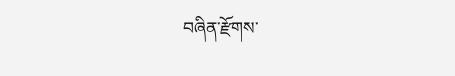བཞིན་རྫོགས་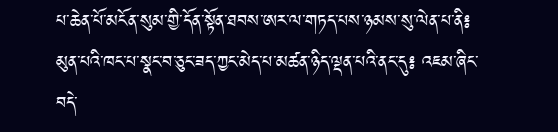པ་ཆེན་པོ་མངོན་སུམ་གྱི་དོན་སྟོན་ཐབས་ཨར་ལ་གཏད་པས་ཉམས་སུ་ལེན་པ་ནི༔ མུན་པའི་ཁང་པ་སྣང་བ་ཅུང་ཟད་ཀྱང་མེད་པ་མཚན་ཉིད་ལྡན་པའི་ནང་དུ༔ འཇམ་ཞིང་བདེ་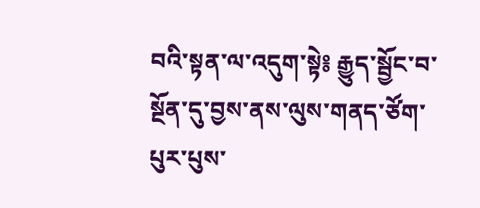བའི་སྟན་ལ་འདུག་སྟེ༔ རྒྱུད་སྦྱོང་བ་སྔོན་དུ་བྱས་ནས་ལུས་གནད་ཙོག་པུར་པུས་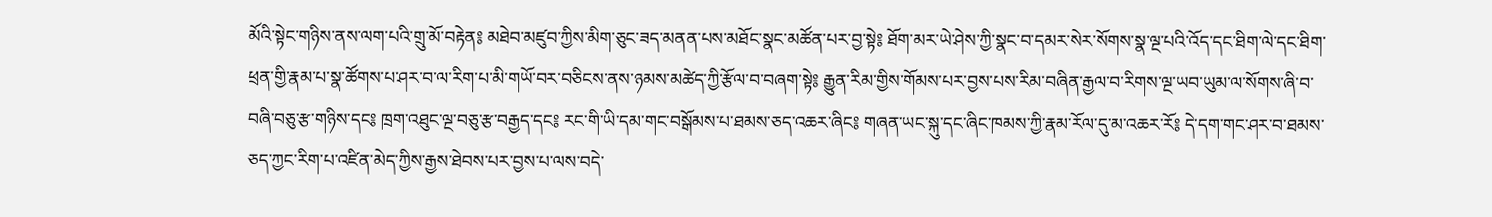མོའི་སྟེང་གཉིས་ནས་ལག་པའི་གྲུ་མོ་བརྟེན༔ མཐེབ་མཛུབ་ཀྱིས་མིག་ཅུང་ཟད་མནན་པས་མཐོང་སྣང་མཚོན་པར་བྱ་སྟེ༔ ཐོག་མར་ཡེ་ཤེས་ཀྱི་སྣང་བ་དམར་སེར་སོགས་སྣ་ལྔ་པའི་འོད་དང་ཐིག་ལེ་དང་ཐིག་ཕྲན་གྱི་རྣམ་པ་སྣ་ཚོགས་པ་ཤར་བ་ལ་རིག་པ་མི་གཡོ་བར་བཅིངས་ནས་ཉམས་མཚེད་ཀྱི་རྩོལ་བ་བཞག་སྟེ༔ རྒྱུན་རིམ་གྱིས་གོམས་པར་བྱས་པས་རིམ་བཞིན་རྒྱལ་བ་རིགས་ལྔ་ཡབ་ཡུམ་ལ་སོགས་ཞི་བ་བཞི་བཅུ་རྩ་གཉིས་དང༔ ཁྲག་འཐུང་ལྔ་བཅུ་རྩ་བརྒྱད་དང༔ རང་གི་ཡི་དམ་གང་བསྒོམས་པ་ཐམས་ཅད་འཆར་ཞིང༔ གཞན་ཡང་སྐུ་དང་ཞིང་ཁམས་ཀྱི་རྣམ་རོལ་དུ་མ་འཆར་རོ༔ དེ་དག་གང་ཤར་བ་ཐམས་ཅད་ཀྱང་རིག་པ་འཛིན་མེད་ཀྱིས་རྒྱས་ཐེབས་པར་བྱས་པ་ལས་བདེ་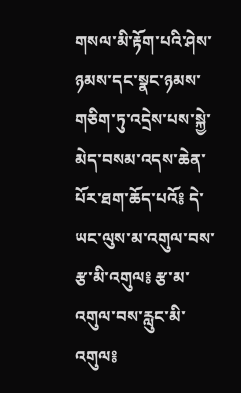གསལ་མི་རྟོག་པའི་ཤེས་ཉམས་དང་སྣང་ཉམས་གཅིག་ཏུ་འདྲེས་པས་སྐྱེ་མེད་བསམ་འདས་ཆེན་པོར་ཐག་ཆོད་པའོ༔ དེ་ཡང་ལུས་མ་འགུལ་བས་རྩ་མི་འགུལ༔ རྩ་མ་འགུལ་བས་རླུང་མི་འགུལ༔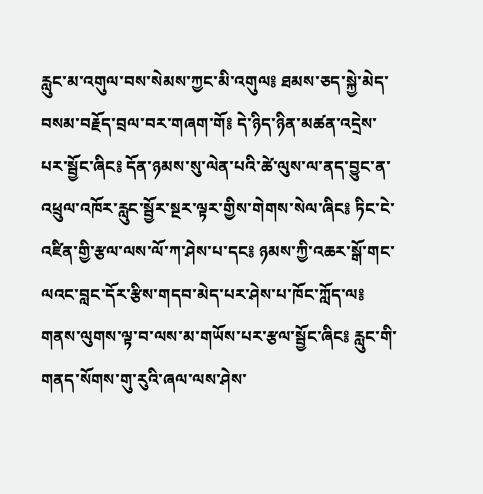རླུང་མ་འགུལ་བས་སེམས་ཀྱང་མི་འགུལ༔ ཐམས་ཅད་སྐྱེ་མེད་བསམ་བརྗོད་བྲལ་བར་གཞག་གོ༔ དེ་ཉིད་ཉིན་མཚན་འདྲེས་པར་སྦྱོང་ཞིང༔ དོན་ཉམས་སུ་ལེན་པའི་ཚེ་ལུས་ལ་ནད་བྱུང་ན་འཕྲུལ་འཁོར་རླུང་སྦྱོར་སྔར་ལྟར་གྱིས་གེགས་སེལ་ཞིང༔ ཏིང་ངེ་འཛིན་གྱི་རྩལ་ལས་ལོ་ཀ་ཤེས་པ་དང༔ ཉམས་ཀྱི་འཆར་སྒོ་གང་ལའང་བླང་དོར་རྩིས་གདབ་མེད་པར་ཤེས་པ་ཁོང་ཀློད་ལ༔ གནས་ལུགས་ལྟ་བ་ལས་མ་གཡོས་པར་རྩལ་སྦྱོང་ཞིང༔ རླུང་གི་གནད་སོགས་གུ་རུའི་ཞལ་ལས་ཤེས་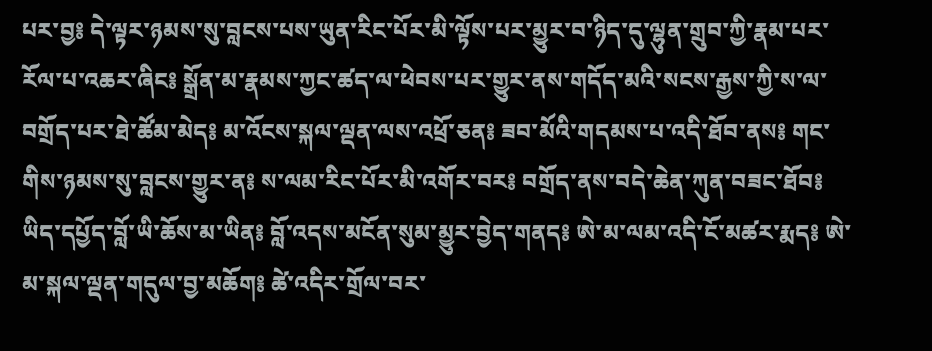པར་བྱ༔ དེ་ལྟར་ཉམས་སུ་བླངས་པས་ཡུན་རིང་པོར་མི་ལྟོས་པར་མྱུར་བ་ཉིད་དུ་ལྷུན་གྲུབ་ཀྱི་རྣམ་པར་རོལ་པ་འཆར་ཞིང༔ སྒྲོན་མ་རྣམས་ཀྱང་ཚད་ལ་ཕེབས་པར་གྱུར་ནས་གདོད་མའི་སངས་རྒྱས་ཀྱི་ས་ལ་བགྲོད་པར་ཐེ་ཚོམ་མེད༔ མ་འོངས་སྐལ་ལྡན་ལས་འཕྲོ་ཅན༔ ཟབ་མོའི་གདམས་པ་འདི་ཐོབ་ནས༔ གང་གིས་ཉམས་སུ་བླངས་གྱུར་ན༔ ས་ལམ་རིང་པོར་མི་འགོར་བར༔ བགྲོད་ནས་བདེ་ཆེན་ཀུན་བཟང་ཐོབ༔ ཡིད་དཔྱོད་བློ་ཡི་ཆོས་མ་ཡིན༔ བློ་འདས་མངོན་སུམ་མྱུར་བྱེད་གནད༔ ཨེ་མ་ལམ་འདི་ངོ་མཚར་རྨད༔ ཨེ་མ་སྐལ་ལྡན་གདུལ་བྱ་མཆོག༔ ཚེ་འདིར་གྲོལ་བར་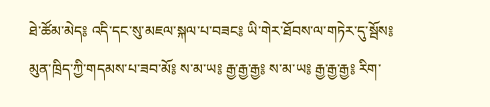ཐེ་ཚོམ་མེད༔ འདི་དང་སུ་མཇལ་སྐལ་པ་བཟང༔ ཡི་གེར་ཐོབས་ལ་གཏེར་དུ་སྦོས༔ མུན་ཁྲིད་ཀྱི་གདམས་པ་ཟབ་མོ༔ ས་མ་ཡ༔ རྒྱ་རྒྱ་རྒྱ༔ ས་མ་ཡ༔ རྒྱ་རྒྱ་རྒྱ༔ རིག་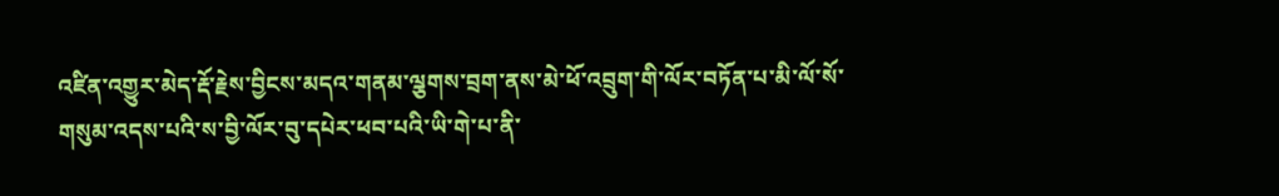འཛིན་འགྱུར་མེད་རྡོ་རྗེས་བྱིངས་མདའ་གནམ་ལྕགས་བྲག་ནས་མེ་ཕོ་འབྲུག་གི་ལོར་བཏོན་པ་མི་ལོ་སོ་གསུམ་འདས་པའི་ས་བྱི་ལོར་བུ་དཔེར་ཕབ་པའི་ཡི་གེ་པ་ནི་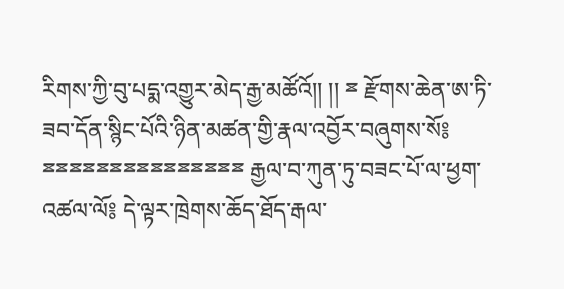རིགས་ཀྱི་བུ་པདྨ་འགྱུར་མེད་རྒྱ་མཚོའོ།། །། ྈ རྫོགས་ཆེན་ཨ་ཏི་ཟབ་དོན་སྙིང་པོའི་ཉིན་མཚན་གྱི་རྣལ་འབྱོར་བཞུགས་སོ༔ ྈྈྈྈྈྈྈྈྈྈྈྈྈྈྈ རྒྱལ་བ་ཀུན་ཏུ་བཟང་པོ་ལ་ཕྱག་འཚལ་ལོ༔ དེ་ལྟར་ཁྲེགས་ཆོད་ཐོད་རྒལ་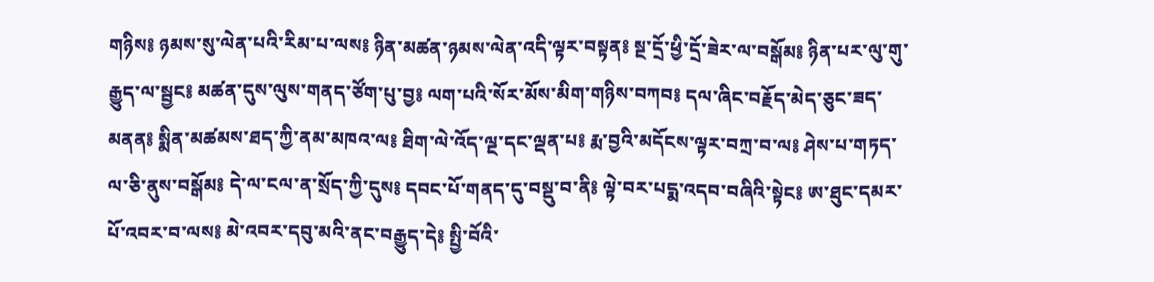གཉིས༔ ཉམས་སུ་ལེན་པའི་རིམ་པ་ལས༔ ཉིན་མཚན་ཉམས་ལེན་འདི་ལྟར་བསྟན༔ སྔ་དྲོ་ཕྱི་དྲོ་ཟེར་ལ་བསྒོམ༔ ཉིན་པར་ལུ་གུ་རྒྱུད་ལ་སྦྱང༔ མཚན་དུས་ལུས་གནད་ཙོག་པུ་བྱ༔ ལག་པའི་སོར་མོས་མིག་གཉིས་བཀབ༔ དལ་ཞིང་བརྗོད་མེད་ཅུང་ཟད་མནན༔ སྨིན་མཚམས་ཐད་ཀྱི་ནམ་མཁའ་ལ༔ ཐིག་ལེ་འོད་ལྔ་དང་ལྡན་པ༔ རྨ་བྱའི་མདོངས་ལྟར་བཀྲ་བ་ལ༔ ཤེས་པ་གཏད་ལ་ཅི་ནུས་བསྒོམ༔ དེ་ལ་ངལ་ན་སྲོད་ཀྱི་དུས༔ དབང་པོ་གནད་དུ་བསྡུ་བ་ནི༔ ལྟེ་བར་པདྨ་འདབ་བཞིའི་སྟེང༔ ཨ་ཐུང་དམར་པོ་འབར་བ་ལས༔ མེ་འབར་དབུ་མའི་ནང་བརྒྱུད་དེ༔ སྤྱི་བོའི་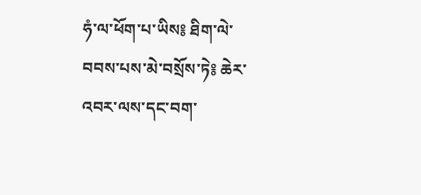ཧཾ་ལ་ཕོག་པ་ཡིས༔ ཐིག་ལེ་བབས་པས་མེ་བསྲོས་ཏེ༔ ཆེར་འབར་ལས་དང་བག་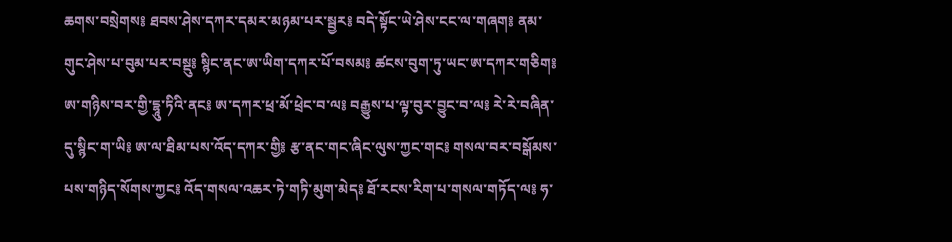ཆགས་བསྲེགས༔ ཐབས་ཤེས་དཀར་དམར་མཉམ་པར་སྦྱར༔ བདེ་སྟོང་ཡེ་ཤེས་ངང་ལ་གཞག༔ ནམ་གུང་ཤེས་པ་བུམ་པར་བསྡུ༔ སྙིང་ནང་ཨ་ཡིག་དཀར་པོ་བསམ༔ ཚངས་བུག་ཏུ་ཡང་ཨ་དཀར་གཅིག༔ ཨ་གཉིས་བར་གྱི་དྷཱུ་ཏིའི་ནང༔ ཨ་དཀར་ཕྲ་མོ་ཕྲེང་བ་ལ༔ བརྒྱུས་པ་ལྟ་བུར་བྱུང་བ་ལ༔ རེ་རེ་བཞིན་དུ་སྙིང་ག་ཡི༔ ཨ་ལ་ཐིམ་པས་འོད་དཀར་གྱི༔ རྩ་ནང་གང་ཞིང་ལུས་ཀྱང་གང༔ གསལ་བར་བསྒོམས་པས་གཉིད་སོགས་ཀྱང༔ འོད་གསལ་འཆར་ཏེ་གཏི་མུག་མེད༔ ཐོ་རངས་རིག་པ་གསལ་གཏོད་ལ༔ ཧ་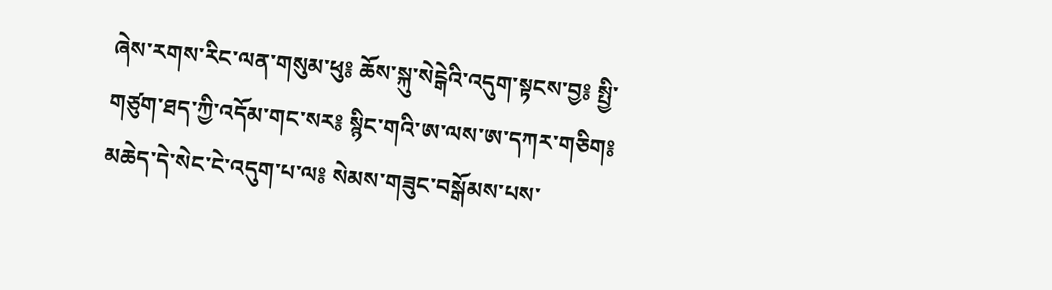ཞེས་རགས་རིང་ལན་གསུམ་ཕུ༔ ཆོས་སྐུ་སེངྒེའི་འདུག་སྟངས་བྱ༔ སྤྱི་གཙུག་ཐད་ཀྱི་འདོམ་གང་སར༔ སྙིང་གའི་ཨ་ལས་ཨ་དཀར་གཅིག༔ མཆེད་དེ་སེང་ངེ་འདུག་པ་ལ༔ སེམས་གཟུང་བསྒོམས་པས་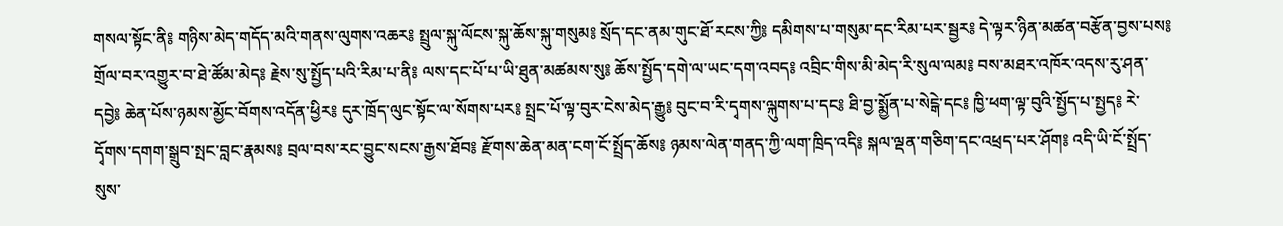གསལ་སྟོང་ནི༔ གཉིས་མེད་གདོད་མའི་གནས་ལུགས་འཆར༔ སྤྲུལ་སྐུ་ལོངས་སྐུ་ཆོས་སྐུ་གསུམ༔ སྲོད་དང་ནམ་གུང་ཐོ་རངས་ཀྱི༔ དམིགས་པ་གསུམ་དང་རིམ་པར་སྦྱར༔ དེ་ལྟར་ཉིན་མཚན་བརྩོན་བྱས་པས༔ གྲོལ་བར་འགྱུར་བ་ཐེ་ཚོམ་མེད༔ རྗེས་སུ་སྤྱོད་པའི་རིམ་པ་ནི༔ ལས་དང་པོ་པ་ཡི་ཐུན་མཚམས་སུ༔ ཆོས་སྤྱོད་དགེ་ལ་ཡང་དག་འབད༔ འབྲིང་གིས་མི་མེད་རི་སུལ་ལམ༔ བས་མཐར་འཁོར་འདས་རུ་ཤན་དབྱེ༔ ཆེན་པོས་ཉམས་མྱོང་བོགས་འདོན་ཕྱིར༔ དུར་ཁྲོད་ལུང་སྟོང་ལ་སོགས་པར༔ སྤྲང་པོ་ལྟ་བུར་ངེས་མེད་རྒྱུ༔ བུང་བ་རི་དྭགས་ལྐུགས་པ་དང༔ ཐི་བྱ་སྨྱོན་པ་སེངྒེ་དང༔ ཁྱི་ཕག་ལྟ་བུའི་སྤྱོད་པ་སྤྱད༔ རེ་དྭོགས་དགག་སྒྲུབ་སྤང་བླང་རྣམས༔ བྲལ་བས་རང་བྱུང་སངས་རྒྱས་ཐོབ༔ རྫོགས་ཆེན་མན་ངག་ངོ་སྤྲོད་ཆོས༔ ཉམས་ལེན་གནད་ཀྱི་ལག་ཁྲིད་འདི༔ སྐལ་ལྡན་གཅིག་དང་འཕྲད་པར་ཤོག༔ འདི་ཡི་ངོ་སྤྲོད་སུས་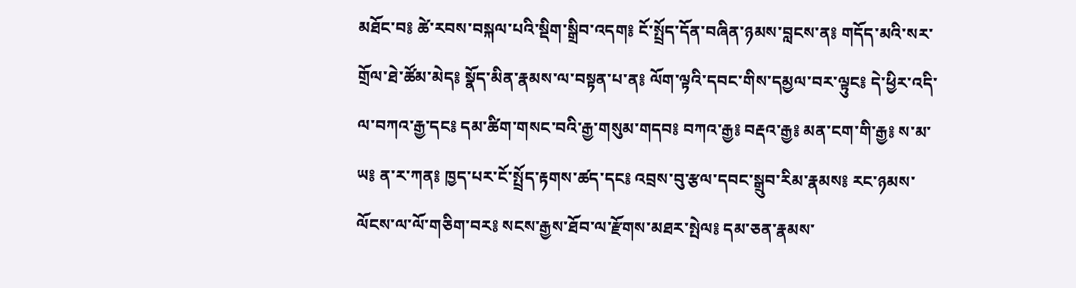མཐོང་བ༔ ཚེ་རབས་བསྐལ་པའི་སྡིག་སྒྲིབ་འདག༔ ངོ་སྤྲོད་དོན་བཞིན་ཉམས་བླངས་ན༔ གདོད་མའི་སར་གྲོལ་ཐེ་ཚོམ་མེད༔ སྣོད་མིན་རྣམས་ལ་བསྟན་པ་ན༔ ལོག་ལྟའི་དབང་གིས་དམྱལ་བར་ལྟུང༔ དེ་ཕྱིར་འདི་ལ་བཀའ་རྒྱ་དང༔ དམ་ཚིག་གསང་བའི་རྒྱ་གསུམ་གདབ༔ བཀའ་རྒྱ༔ བརྡའ་རྒྱ༔ མན་ངག་གི་རྒྱ༔ ས་མ་ཡ༔ ན་ར་ཀན༔ ཁྱད་པར་ངོ་སྤྲོད་རྟགས་ཚད་དང༔ འབྲས་བུ་རྩལ་དབང་སྒྲུབ་རིམ་རྣམས༔ རང་ཉམས་ལོངས་ལ་ལོ་གཅིག་བར༔ སངས་རྒྱས་ཐོབ་ལ་རྫོགས་མཐར་སྤེལ༔ དམ་ཅན་རྣམས་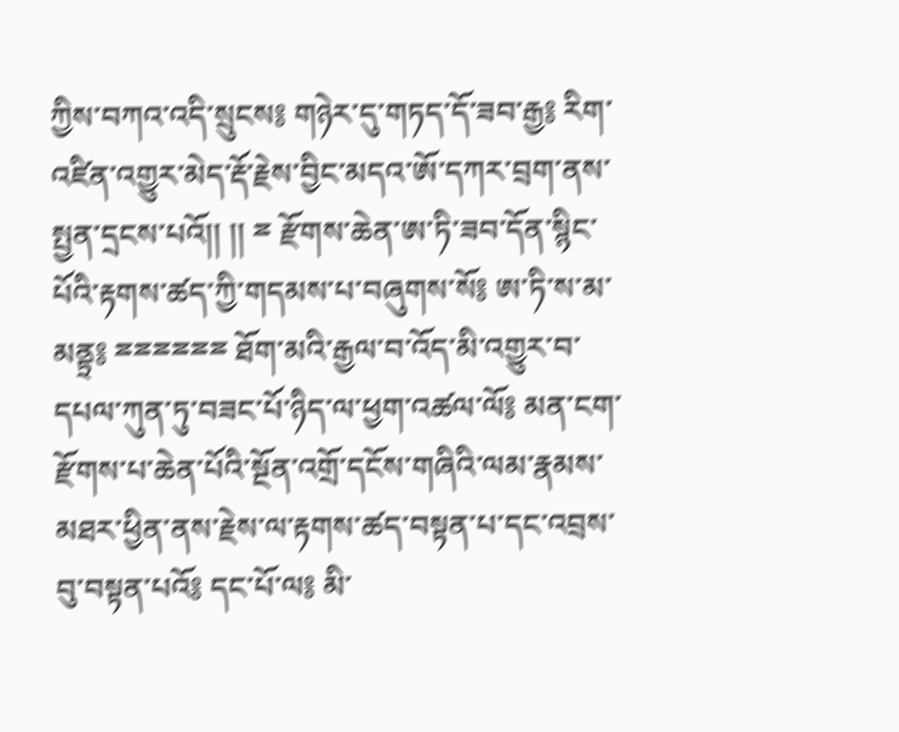ཀྱིས་བཀའ་འདི་སྲུངས༔ གཉེར་དུ་གཏད་དོ་ཟབ་རྒྱ༔ རིག་འཛིན་འགྱུར་མེད་རྡོ་རྗེས་བྱིང་མདའ་ཨོ་དཀར་བྲག་ནས་སྤྱན་དྲངས་པའོ།། །། ྈ རྫོགས་ཆེན་ཨ་ཏི་ཟབ་དོན་སྙིང་པོའི་རྟགས་ཚད་ཀྱི་གདམས་པ་བཞུགས་སོ༔ ཨ་ཏི་ས་མ་མནྟྲ༔ ྈྈྈྈྈྈ ཐོག་མའི་རྒྱལ་བ་འོད་མི་འགྱུར་བ་དཔལ་ཀུན་ཏུ་བཟང་པོ་ཉིད་ལ་ཕྱག་འཚལ་ལོ༔ མན་ངག་རྫོགས་པ་ཆེན་པོའི་སྔོན་འགྲོ་དངོས་གཞིའི་ལམ་རྣམས་མཐར་ཕྱིན་ནས་རྗེས་ལ་རྟགས་ཚད་བསྟན་པ་དང་འབྲས་བུ་བསྟན་པའོ༔ དང་པོ་ལ༔ མི་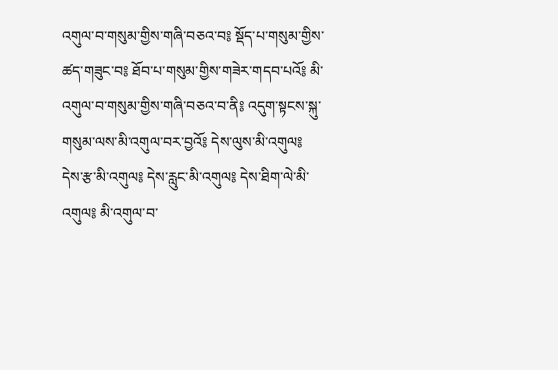འགུལ་བ་གསུམ་གྱིས་གཞི་བཅའ་བ༔ སྡོད་པ་གསུམ་གྱིས་ཚད་གཟུང་བ༔ ཐོབ་པ་གསུམ་གྱིས་གཟེར་གདབ་པའོ༔ མི་འགུལ་བ་གསུམ་གྱིས་གཞི་བཅའ་བ་ནི༔ འདུག་སྟངས་སྐུ་གསུམ་ལས་མི་འགུལ་བར་བྱའོ༔ དེས་ལུས་མི་འགུལ༔ དེས་རྩ་མི་འགུལ༔ དེས་རླུང་མི་འགུལ༔ དེས་ཐིག་ལེ་མི་འགུལ༔ མི་འགུལ་བ་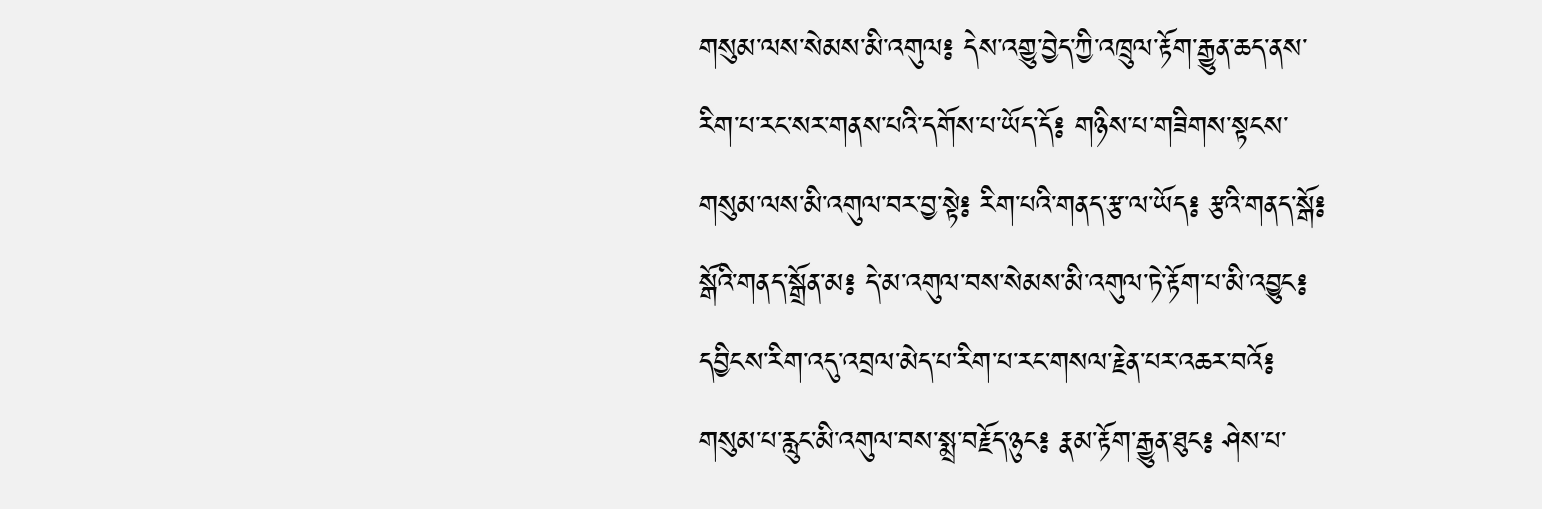གསུམ་ལས་སེམས་མི་འགུལ༔ དེས་འགྱུ་བྱེད་ཀྱི་འཁྲུལ་རྟོག་རྒྱུན་ཆད་ནས་རིག་པ་རང་སར་གནས་པའི་དགོས་པ་ཡོད་དོ༔ གཉིས་པ་གཟིགས་སྟངས་གསུམ་ལས་མི་འགུལ་བར་བྱ་སྟེ༔ རིག་པའི་གནད་རྩ་ལ་ཡོད༔ རྩའི་གནད་སྒོ༔ སྒོའི་གནད་སྒྲོན་མ༔ དེ་མ་འགུལ་བས་སེམས་མི་འགུལ་ཏེ་རྟོག་པ་མི་འབྱུང༔ དབྱིངས་རིག་འདུ་འབྲལ་མེད་པ་རིག་པ་རང་གསལ་རྗེན་པར་འཆར་བའོ༔ གསུམ་པ་རླུང་མི་འགུལ་བས་སྨྲ་བརྗོད་ཉུང༔ རྣམ་རྟོག་རྒྱུན་ཐུང༔ ཤེས་པ་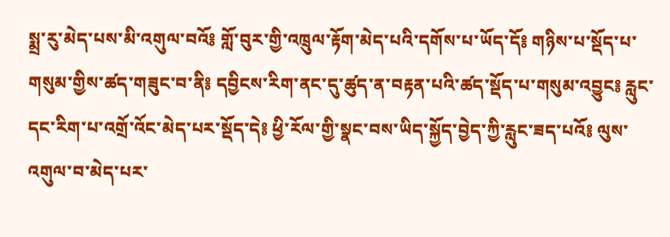སྨྲ་རུ་མེད་པས་མི་འགུལ་བའོ༔ གློ་བུར་གྱི་འཁྲུལ་རྟོག་མེད་པའི་དགོས་པ་ཡོད་དོ༔ གཉིས་པ་སྡོད་པ་གསུམ་གྱིས་ཚད་གཟུང་བ་ནི༔ དབྱིངས་རིག་ནང་དུ་ཚུད་ན་བརྟན་པའི་ཚད་སྡོད་པ་གསུམ་འབྱུང༔ རླུང་དང་རིག་པ་འགྲོ་འོང་མེད་པར་སྡོད་དེ༔ ཕྱི་རོལ་གྱི་སྣང་བས་ཡིད་སྐྱོད་བྱེད་ཀྱི་རླུང་ཟད་པའོ༔ ལུས་འགུལ་བ་མེད་པར་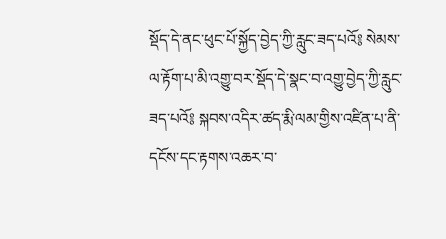སྡོད་དེ་ནང་ཕུང་པོ་སྐྱོད་བྱེད་ཀྱི་རླུང་ཟད་པའོ༔ སེམས་ལ་རྟོག་པ་མི་འགྱུ་བར་སྡོད་དེ་སྣང་བ་འགྱུ་བྱེད་ཀྱི་རླུང་ཟད་པའོ༔ སྐབས་འདིར་ཚད་རྨི་ལམ་གྱིས་འཛིན་པ་ནི་དངོས་དང་རྟགས་འཆར་བ་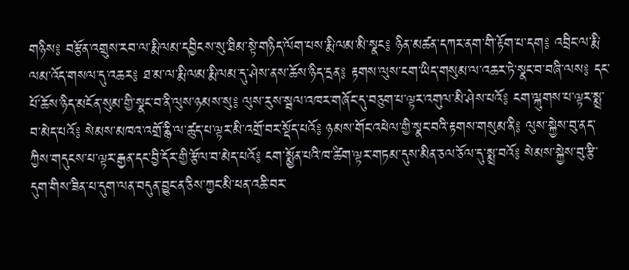གཉིས༔ བརྩོན་འགྲུས་རབ་ལ་རྨི་ལམ་དབྱིངས་སུ་ཐིམ་སྟེ་གཉིད་ལོག་པས་རྨི་ལམ་མི་སྣང༔ ཉིན་མཚན་དཀར་ནག་གི་རྟོག་པ་དག༔ འབྲིང་ལ་རྨི་ལམ་འོད་གསལ་དུ་འཆར༔ ཐ་མ་ལ་རྨི་ལམ་རྨི་ལམ་དུ་ཤེས་ནས་ཆོས་ཉིད་དྲན༔ རྟགས་ལུས་ངག་ཡིད་གསུམ་ལ་འཆར་ཏེ་སྣང་བ་བཞི་ལས༔ དང་པོ་ཆོས་ཉིད་མངོན་སུམ་གྱི་སྣང་བ་ནི་ལུས་ཉམས་སུ༔ ལུས་རུས་སྦལ་འཁར་གཞོང་དུ་བཅུག་པ་ལྟར་འགུལ་མི་ཤེས་པའོ༔ ངག་ལྐུགས་པ་ལྟར་སྨྲ་བ་མེད་པའོ༔ སེམས་མཁའ་འགྲོ་རྙི་ལ་ཚུད་པ་ལྟར་མི་འགྲོ་བར་སྡོད་པའོ༔ ཉམས་གོང་འཕེལ་གྱི་སྣང་བའི་རྟགས་གསུམ་ནི༔ ལུས་སྐྱེས་བུ་ནད་ཀྱིས་གདུངས་པ་ལྟར་རྒྱན་དང་བྱི་དོར་གྱི་རྩོལ་བ་མེད་པའོ༔ ངག་སྨྱོན་པའི་ཁ་ཚིག་ལྟར་གཏམ་དུས་མིན་ཅལ་ཅོལ་དུ་སྨྲ་བའོ༔ སེམས་སྐྱེས་བུ་རྩི་དུག་གིས་ཟིན་པ་དུག་ལན་བདུན་བྱུང་ན་ཅིས་ཀྱང་མི་ཕན་འཆི་བར་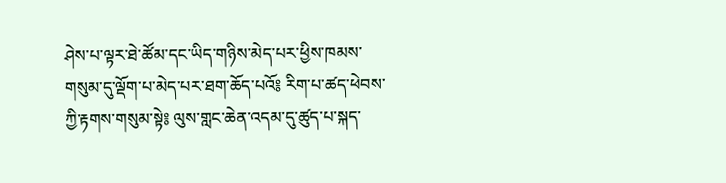ཤེས་པ་ལྟར་ཐེ་ཚོམ་དང་ཡིད་གཉིས་མེད་པར་ཕྱིས་ཁམས་གསུམ་དུ་ལྡོག་པ་མེད་པར་ཐག་ཆོད་པའོ༔ རིག་པ་ཚད་ཕེབས་ཀྱི་རྟགས་གསུམ་སྟེ༔ ལུས་གླང་ཆེན་འདམ་དུ་ཚུད་པ་སྐད་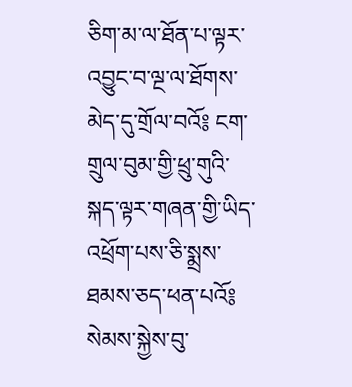ཅིག་མ་ལ་ཐོན་པ་ལྟར་འབྱུང་བ་ལྔ་ལ་ཐོགས་མེད་དུ་གྲོལ་བའོ༔ ངག་གྲུལ་བུམ་གྱི་ཕྲུ་གུའི་སྐད་ལྟར་གཞན་གྱི་ཡིད་འཕྲོག་པས་ཅི་སྨྲས་ཐམས་ཅད་ཕན་པའོ༔ སེམས་སྐྱེས་བུ་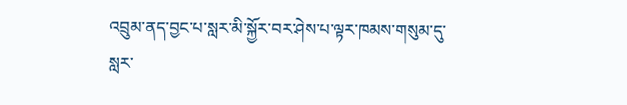འབྲུམ་ནད་བྱང་པ་སླར་མི་སྐྱོར་བར་ཤེས་པ་ལྟར་ཁམས་གསུམ་དུ་སླར་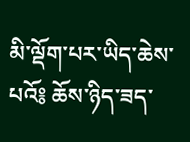མི་ལྡོག་པར་ཡིད་ཆེས་པའོ༔ ཆོས་ཉིད་ཟད་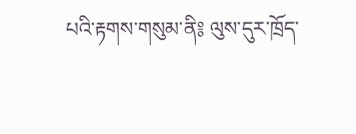པའི་རྟགས་གསུམ་ནི༔ ལུས་དུར་ཁྲོད་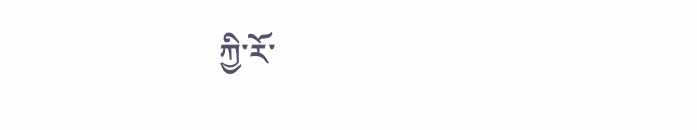ཀྱི་རོ་